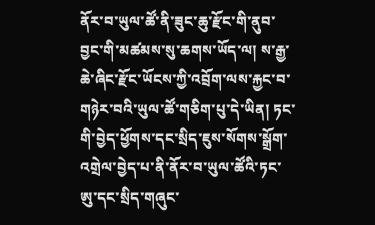ནོར་བ་ཡུལ་ཚོ་ནི་ཟུང་ཆུ་རྫོང་གི་ནུབ་བྱང་གི་མཚམས་སུ་ཆགས་ཡོད་ལ། ས་རྒྱ་ཆེ་ཞིང་རྫོང་ཡོངས་ཀྱི་འབྲོག་ལས་རྐྱང་བ་གཉེར་བའི་ཡུལ་ཚོ་གཅིག་པུ་དེ་ཡིན། ཏང་གི་བྱེད་ཕྱོགས་དང་སྲིད་ཇུས་སོགས་སྒྲོག་འགྲེལ་བྱེད་པ་ནི་ནོར་བ་ཡུལ་ཚོའི་ཏང་ཨུ་དང་སྲིད་གཞུང་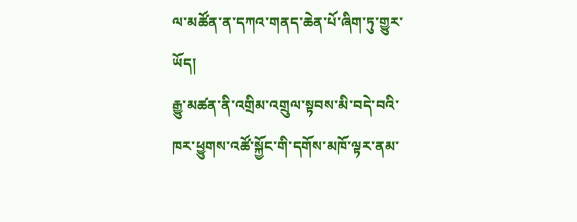ལ་མཚོན་ན་དཀའ་གནད་ཆེན་པོ་ཞིག་ཏུ་གྱུར་ཡོད།
རྒྱུ་མཚན་ནི་འགྲིམ་འགྲུལ་སྟབས་མི་བདེ་བའི་ཁར་ཕྱུགས་འཚོ་སྐྱོང་གི་དགོས་མཁོ་ལྟར་ནམ་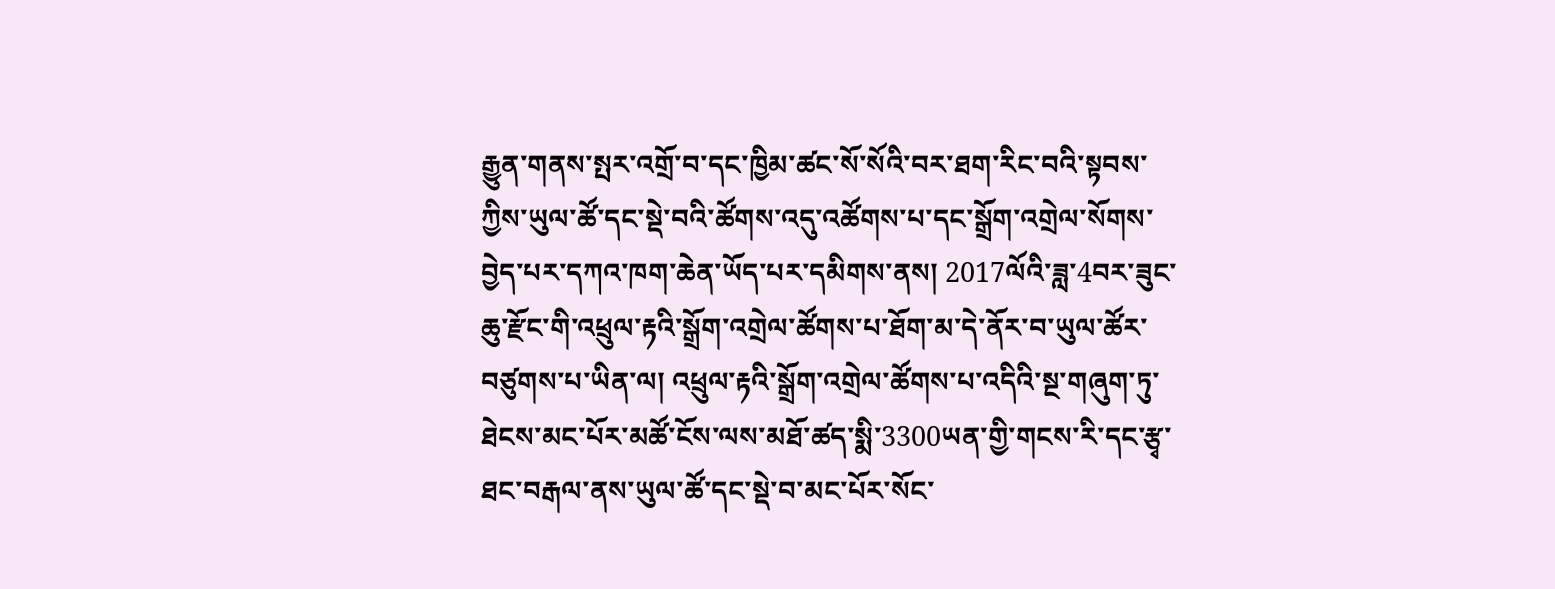རྒྱུན་གནས་སྤར་འགྲོ་བ་དང་ཁྱིམ་ཚང་སོ་སོའི་བར་ཐག་རིང་བའི་སྟབས་ཀྱིས་ཡུལ་ཚོ་དང་སྡེ་བའི་ཚོགས་འདུ་འཚོགས་པ་དང་སྒྲོག་འགྲེལ་སོགས་བྱེད་པར་དཀའ་ཁག་ཆེན་ཡོད་པར་དམིགས་ནས། 2017ལོའི་ཟླ་4བར་ཟུང་ཆུ་རྫོང་གི་འཕྲུལ་རྟའི་སྒྲོག་འགྲེལ་ཚོགས་པ་ཐོག་མ་དེ་ནོར་བ་ཡུལ་ཚོར་བཙུགས་པ་ཡིན་ལ། འཕྲུལ་རྟའི་སྒྲོག་འགྲེལ་ཚོགས་པ་འདིའི་སྔ་གཞུག་ཏུ་ཐེངས་མང་པོར་མཚོ་ངོས་ལས་མཐོ་ཚད་སྨི་3300ཡན་གྱི་གངས་རི་དང་རྩྭ་ཐང་བརྒལ་ནས་ཡུལ་ཚོ་དང་སྡེ་བ་མང་པོར་སོང་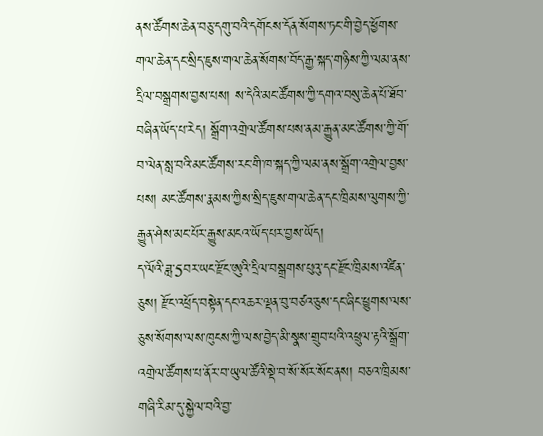ནས་ཚོགས་ཆེན་བཅུ་དགུ་བའི་དགོངས་དོན་སོགས་ཏང་གི་བྱེད་ཕྱོགས་གལ་ཆེན་དང་སྲིད་ཇུས་གལ་ཆེན་སོགས་བོད་རྒྱ་སྐད་གཉིས་ཀྱི་ལམ་ནས་དྲིལ་བསྒྲགས་བྱས་པས། ས་དེའི་མང་ཚོགས་ཀྱི་དགའ་བསུ་ཆེན་པོ་ཐོབ་བཞིན་ཡོད་པ་རེད། སྒྲོག་འགྲེལ་ཚོགས་པས་ནམ་རྒྱུན་མང་ཚོགས་ཀྱི་གོ་བ་ལེན་སླ་བའི་མང་ཚོགས་རང་གི་ཁ་སྐད་ཀྱི་ལམ་ནས་སྒྲོག་འགྲེལ་བྱས་པས། མང་ཚོགས་རྣམས་ཀྱིས་སྲིད་ཇུས་གལ་ཆེན་དང་ཁྲིམས་ལུགས་ཀྱི་རྒྱུན་ཤེས་མང་པོར་རྒྱུས་མངའ་ཡོད་པར་བྱས་ཡོད།
ད་ལོའི་ཟླ་5བར་ཡང་རྫོང་ཨུའི་དྲིལ་བསྒྲགས་པུའུ་དང་རྫོང་ཁྲིམས་འཛིན་ཅུས། རྫོང་འཕྲོད་བསྟེན་དང་འཆར་ལྡན་བུ་བཙའ་ཅུས་དང་ཞིང་ཕྱུགས་ལས་ཅུས་སོགས་ལས་ཁུངས་ཀྱི་ལས་བྱེད་མི་སྣས་གྲུབ་པའི་འཕྲུལ་རྟའི་སྒྲོག་འགྲེལ་ཚོགས་པ་ནོར་བ་ཡུལ་ཚོའི་སྡེ་བ་སོ་སོར་སོང་ནས། བཅའ་ཁྲིམས་གཞི་རིམ་དུ་སྐྱེལ་བའི་བྱ་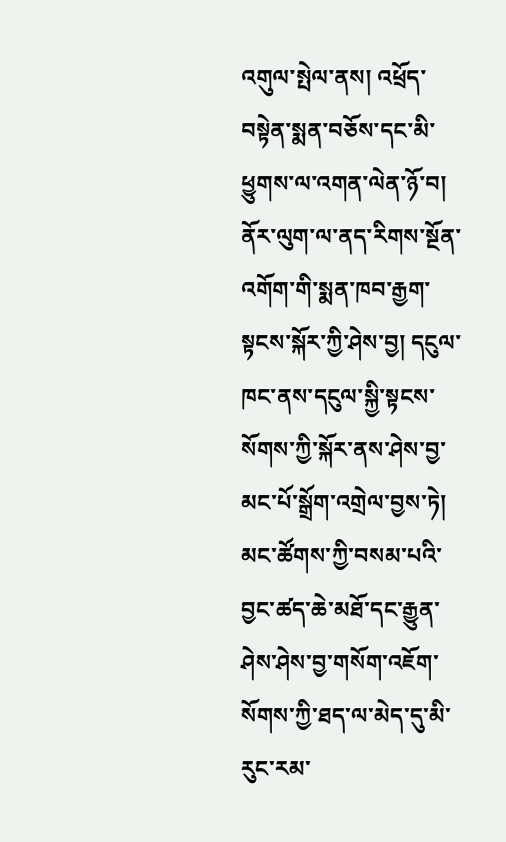འགུལ་སྤེལ་ནས། འཕྲོད་བསྟེན་སྨན་བཅོས་དང་མི་ཕྱུགས་ལ་འགན་ལེན་ཉོ་བ། ནོར་ལུག་ལ་ནད་རིགས་སྔོན་འགོག་གི་སྨན་ཁབ་རྒྱག་སྟངས་སྐོར་ཀྱི་ཤེས་བྱ། དངུལ་ཁང་ནས་དངུལ་སྐྱི་སྟངས་སོགས་ཀྱི་སྐོར་ནས་ཤེས་བྱ་མང་པོ་སྒྲོག་འགྲེལ་བྱས་ཏེ། མང་ཚོགས་ཀྱི་བསམ་པའི་བྱང་ཚད་ཆེ་མཐོ་དང་རྒྱུན་ཤེས་ཤེས་བྱ་གསོག་འཇོག་སོགས་ཀྱི་ཐད་ལ་མེད་དུ་མི་རུང་རམ་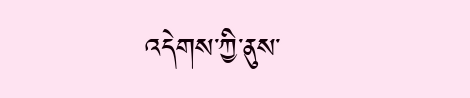འདེགས་ཀྱི་ནུས་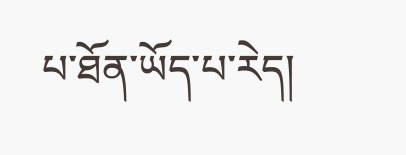པ་ཐོན་ཡོད་པ་རེད།